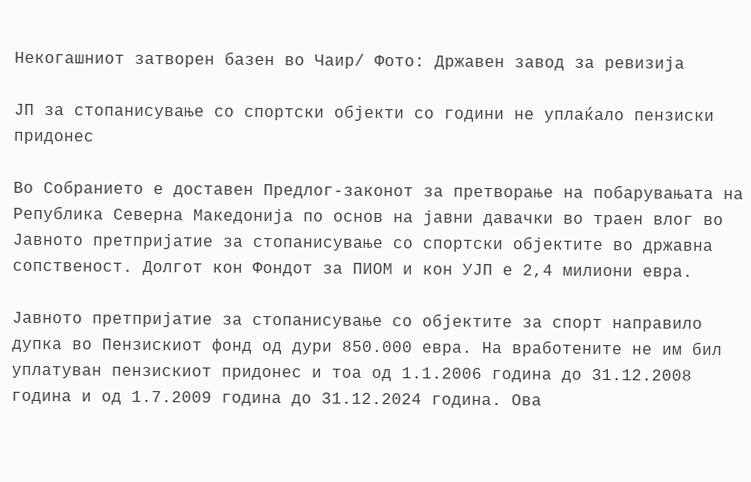Некогашниот затворен базен во Чаир/ Фото: Државен завод за ревизија

ЈП за стопанисување со спортски објекти со години не уплаќалo пензиски придонес

Во Собранието е доставен Предлог-законот за претворање на побарувањата на Република Северна Македонија по основ на јавни давачки во траен влог во Јавното претпријатие за стопанисување со спортски објектите во државна сопственост. Долгот кон Фондот за ПИОМ и кон УЈП е 2,4 милиони евра.

Јавното претпријатие за стопанисување со објектите за спорт направило дупка во Пензискиот фонд од дури 850.000 евра. На вработените не им бил уплатуван пензискиот придонес и тоа од 1.1.2006 година до 31.12.2008 година и од 1.7.2009 година до 31.12.2024 година. Ова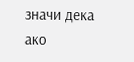значи дека ако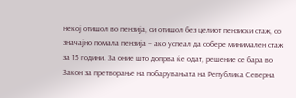некој отишол во пензија, си отишол без целиот пензиски стаж, со значајно помала пензија – ако успеал да собере минимален стаж за 15 години. За оние што допрва ќе одат, решение се бара во Закон за претворање на побарувањата на Република Северна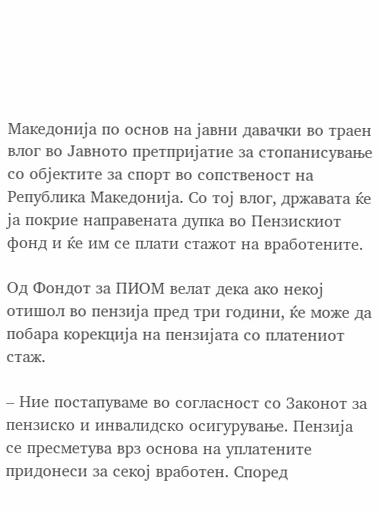Македонија по основ на јавни давачки во траен влог во Јавното претпријатие за стопанисување со објектите за спорт во сопственост на Република Македонија. Со тој влог, државата ќе ја покрие направената дупка во Пензискиот фонд и ќе им се плати стажот на вработените.

Од Фондот за ПИОМ велат дека ако некој отишол во пензија пред три години, ќе може да побара корекција на пензијата со платениот стаж.

– Ние постапуваме во согласност со Законот за пензиско и инвалидско осигурување. Пензија се пресметува врз основа на уплатените придонеси за секој вработен. Според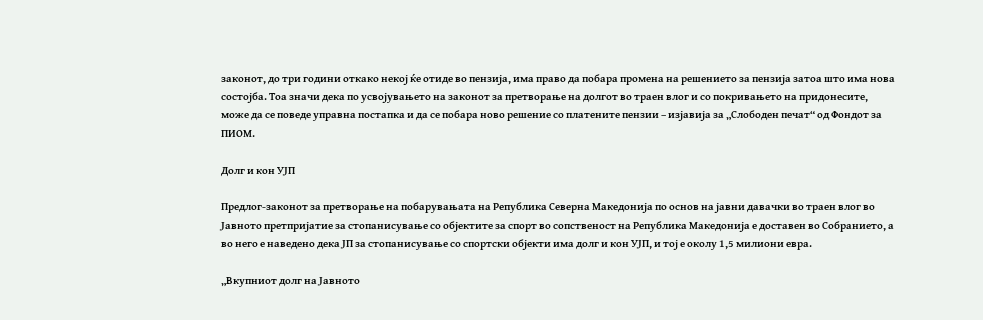законот, до три години откако некој ќе отиде во пензија, има право да побара промена на решението за пензија затоа што има нова состојба. Тоа значи дека по усвојувањето на законот за претворање на долгот во траен влог и со покривањето на придонесите, може да се поведе управна постапка и да се побара ново решение со платените пензии – изјавија за „Слободен печат“ од Фондот за ПИОМ.

Долг и кон УЈП

Предлог-законот за претворање на побарувањата на Република Северна Македонија по основ на јавни давачки во траен влог во Јавното претпријатие за стопанисување со објектите за спорт во сопственост на Република Македонија е доставен во Собранието, а во него е наведено дека ЈП за стопанисување со спортски објекти има долг и кон УЈП, и тој е околу 1,5 милиони евра.

„Вкупниот долг на Јавното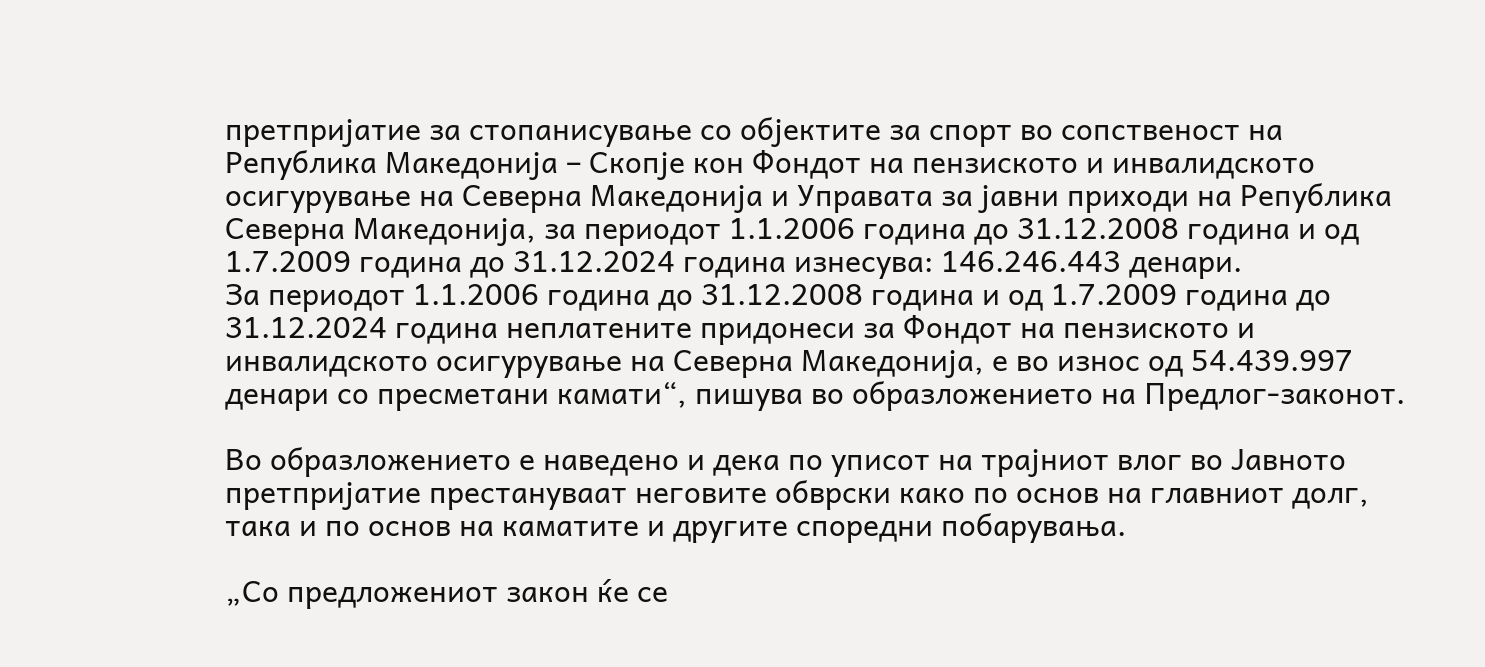претпријатие за стопанисување со објектите за спорт во сопственост на Република Македонија – Скопје кон Фондот на пензиското и инвалидското осигурување на Северна Македонија и Управата за јавни приходи на Република Северна Македонија, за периодот 1.1.2006 година до 31.12.2008 година и од 1.7.2009 година до 31.12.2024 година изнесува: 146.246.443 денари.
За периодот 1.1.2006 година до 31.12.2008 година и од 1.7.2009 година до 31.12.2024 година неплатените придонеси за Фондот на пензиското и инвалидското осигурување на Северна Македонија, е во износ од 54.439.997 денари со пресметани камати“, пишува во образложението на Предлог-законот.

Во образложението е наведено и дека по уписот на трајниот влог во Јавното претпријатие престануваат неговите обврски како по основ на главниот долг, така и по основ на каматите и другите споредни побарувања.

„Со предложениот закон ќе се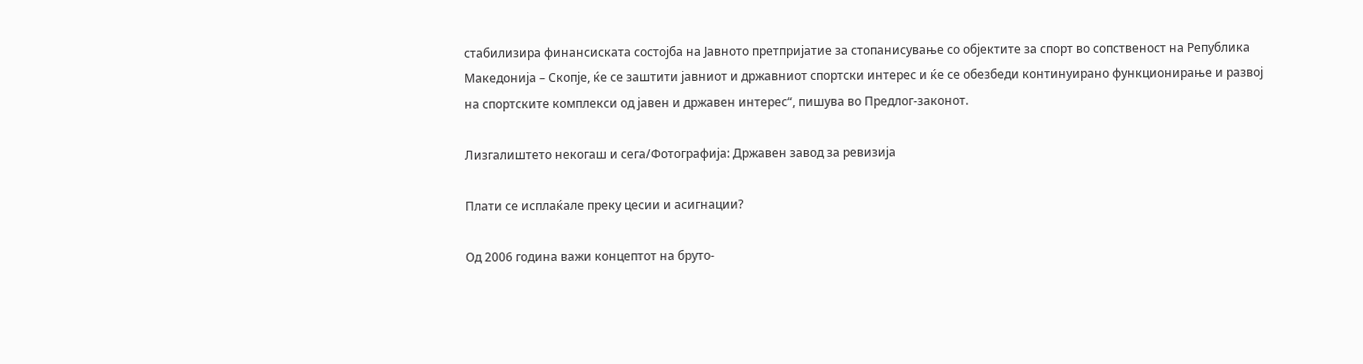стабилизира финансиската состојба на Јавното претпријатие за стопанисување со објектите за спорт во сопственост на Република Македонија – Скопје, ќе се заштити јавниот и државниот спортски интерес и ќе се обезбеди континуирано функционирање и развој на спортските комплекси од јавен и државен интерес“, пишува во Предлог-законот.

Лизгалиштето некогаш и сега/Фотографија: Државен завод за ревизија

Плати се исплаќале преку цесии и асигнации?

Од 2006 година важи концептот на бруто-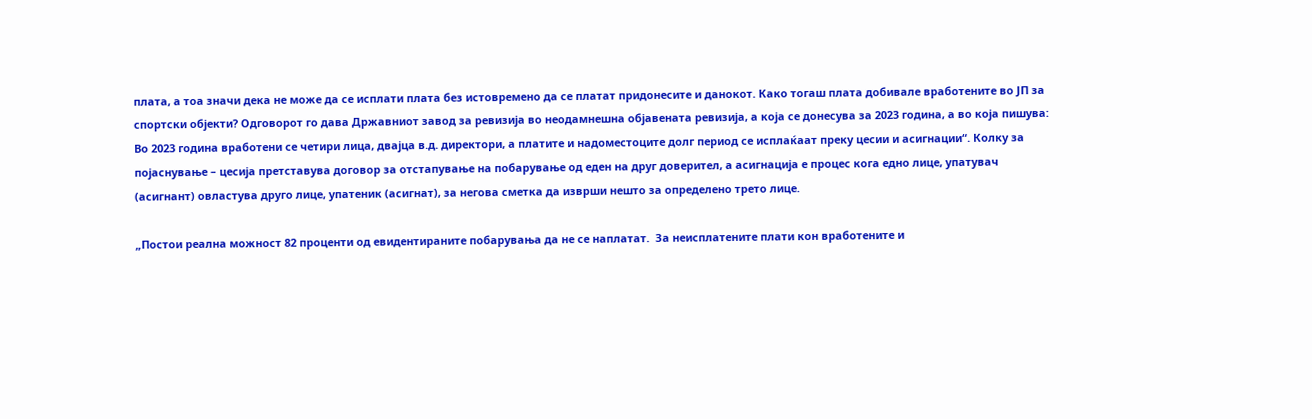плата, а тоа значи дека не може да се исплати плата без истовремено да се платат придонесите и данокот. Како тогаш плата добивале вработените во ЈП за спортски објекти? Одговорот го дава Државниот завод за ревизија во неодамнешна објавената ревизија, а која се донесува за 2023 година, а во која пишува: Во 2023 година вработени се четири лица, двајца в.д. директори, а платите и надоместоците долг период се исплаќаат преку цесии и асигнации“. Колку за појаснување – цесија претставува договор за отстапување на побарување од еден на друг доверител, а асигнација е процес кога едно лице, упатувач (асигнант) овластува друго лице, упатеник (асигнат), за негова сметка да изврши нешто за определено трето лице.

„Постои реална можност 82 проценти од евидентираните побарувања да не се наплатат.  За неисплатените плати кон вработените и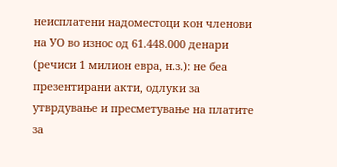неисплатени надоместоци кон членови на УО во износ од 61.448.000 денари (речиси 1 милион евра, н.з.): не беа презентирани акти, одлуки за утврдување и пресметување на платите за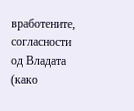вработените, согласности од Владата (како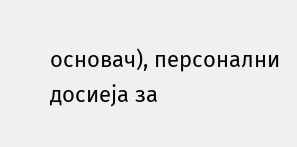основач), персонални досиеја за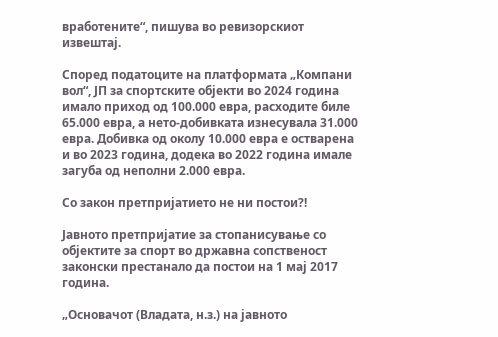вработените“, пишува во ревизорскиот извештај.

Според податоците на платформата „Компани вол“, ЈП за спортските објекти во 2024 година имало приход од 100.000 евра, расходите биле 65.000 евра, а нето-добивката изнесувала 31.000 евра. Добивка од околу 10.000 евра е остварена и во 2023 година, додека во 2022 година имале загуба од неполни 2.000 евра.

Со закон претпријатието не ни постои?!

Јавното претпријатие за стопанисување со објектите за спорт во државна сопственост законски престанало да постои на 1 мај 2017 година.

„Основачот (Владата, н.з.) на јавното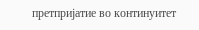претпријатие во континуитет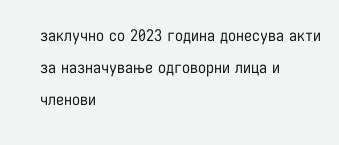заклучно со 2023 година донесува акти за назначување одговорни лица и членови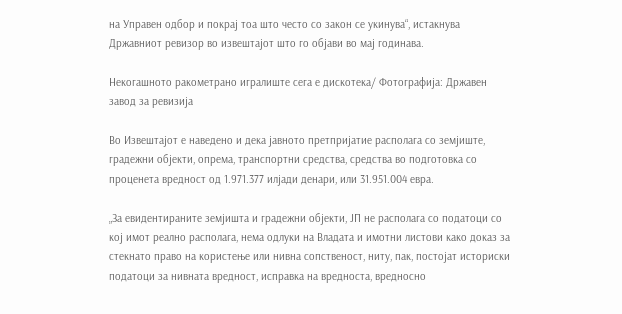на Управен одбор и покрај тоа што често со закон се укинува“, истакнува Државниот ревизор во извештајот што го објави во мај годинава.

Некогашното ракометрано игралиште сега е дискотека/ Фотографија: Државен завод за ревизија

Во Извештајот е наведено и дека јавното претпријатие располага со земјиште, градежни објекти, опрема, транспортни средства, средства во подготовка со проценета вредност од 1.971.377 илјади денари, или 31.951.004 евра.

„За евидентираните земјишта и градежни објекти, ЈП не располага со податоци со кој имот реално располага, нема одлуки на Владата и имотни листови како доказ за стекнато право на користење или нивна сопственост, ниту, пак, постојат историски податоци за нивната вредност, исправка на вредноста, вредносно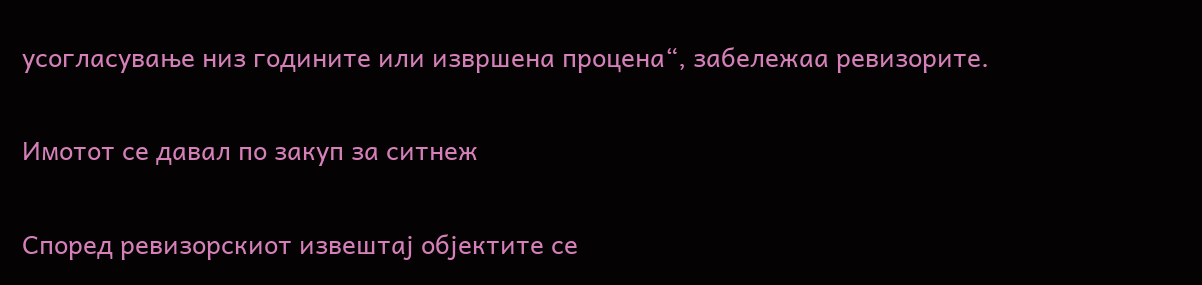усогласување низ годините или извршена процена“, забележаа ревизорите.

Имотот се давал по закуп за ситнеж

Според ревизорскиот извештај објектите се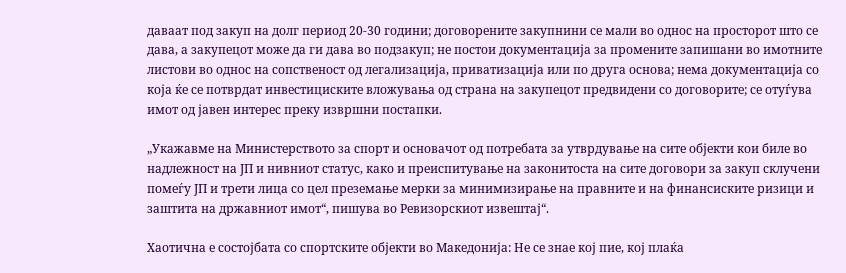даваат под закуп на долг период 20-30 години; договорените закупнини се мали во однос на просторот што се дава, а закупецот може да ги дава во подзакуп; не постои документација за промените запишани во имотните листови во однос на сопственост од легализација, приватизација или по друга основа; нема документација со која ќе се потврдат инвестициските вложувања од страна на закупецот предвидени со договорите; се отуѓува имот од јавен интерес преку извршни постапки.

„Укажавме на Министерството за спорт и основачот од потребата за утврдување на сите објекти кои биле во надлежност на ЈП и нивниот статус, како и преиспитување на законитоста на сите договори за закуп склучени помеѓу ЈП и трети лица со цел преземање мерки за минимизирање на правните и на финансиските ризици и заштита на државниот имот“, пишува во Ревизорскиот извештај“.

Хаотична е состојбата со спортските објекти во Македонија: Не се знае кој пие, кој плаќа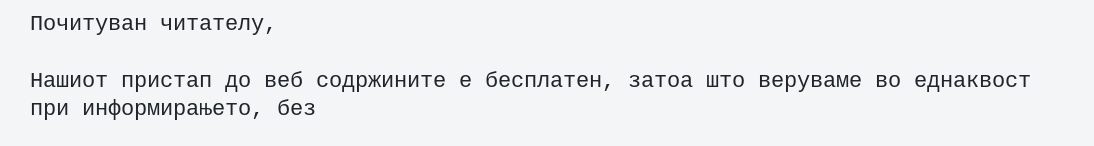Почитуван читателу,

Нашиот пристап до веб содржините е бесплатен, затоа што веруваме во еднаквост при информирањето, без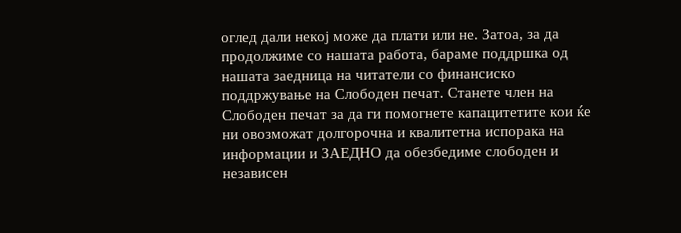оглед дали некој може да плати или не. Затоа, за да продолжиме со нашата работа, бараме поддршка од нашата заедница на читатели со финансиско поддржување на Слободен печат. Станете член на Слободен печат за да ги помогнете капацитетите кои ќе ни овозможат долгорочна и квалитетна испорака на информации и ЗАЕДНО да обезбедиме слободен и независен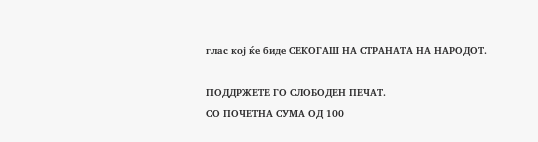глас кој ќе биде СЕКОГАШ НА СТРАНАТА НА НАРОДОТ.

ПОДДРЖЕТЕ ГО СЛОБОДЕН ПЕЧАТ.
СО ПОЧЕТНА СУМА ОД 100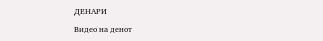ДЕНАРИ

Видео на денот